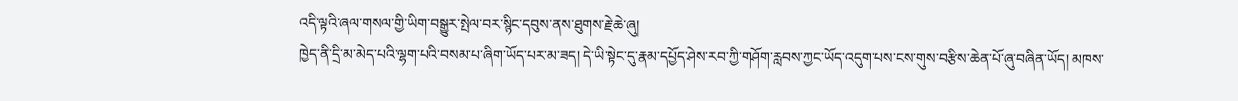འདི་ལྟའི་ཞལ་གསལ་གྱི་ཡིག་བསྒྱུར་སྤེལ་བར་སྙིང་དབུས་ནས་ཐུགས་རྗེ་ཆེ་ཞུ།
ཁྱེད་ནི་དྲི་མ་མེད་པའི་ལྷག་པའི་བསམ་པ་ཞིག་ཡོད་པར་མ་ཟད། དེ་ཡི་སྟེང་དུ་རྣམ་དཔྱོད་ཤེས་རབ་ཀྱི་གཤོག་རླབས་ཀྱང་ཡོད་འདུག་པས་ངས་གུས་བརྩིས་ཆེན་པོ་ཞུ་བཞིན་ཡོད། མཁས་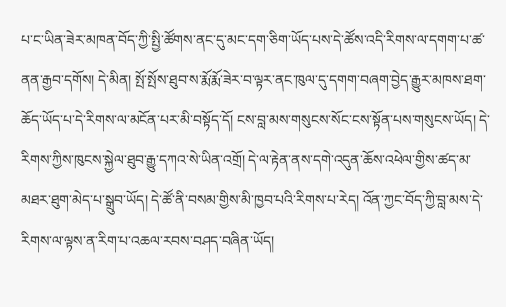པ་ང་ཡིན་ཟེར་མཁན་བོད་ཀྱི་སྤྱི་ཚོགས་ནང་དུ་མང་དག་ཅིག་ཡོད་པས་དེ་ཚོས་འདི་རིགས་ལ་དགག་པ་ཚ་ནན་རྒྱབ་དགོས། དེ་མིན། སྤོ་སྤོས་ཐུབ་ས་རྨོ་རྨོ་ཟེར་བ་ལྟར་ནང་ཁུལ་དུ་དགག་བཞག་བྱེད་རྒྱུར་མཁས་ཐག་ཆོད་ཡོད་པ་དེ་རིགས་ལ་མངོན་པར་མི་བསྟོད་དོ། ངས་བླ་མས་གསུངས་སོང་ངས་སྟོན་པས་གསུངས་ཡོད། དེ་རིགས་ཀྱིས་ཁུངས་སྐྱེལ་ཐུབ་རྒྱུ་དཀའ་སེ་ཡིན་འགྲོ། དེ་ལ་རྟེན་ནས་དགེ་འདུན་ཆོས་འཕེལ་གྱིས་ཚད་མ་མཐར་ཐུག་མེད་པ་སྒྲུབ་ཡོད། དེ་ཚོ་ནི་བསམ་གྱིས་མི་ཁྱབ་པའི་རིགས་པ་རེད། འོན་ཀྱང་བོད་ཀྱི་བླ་མས་དེ་རིགས་ལ་ལྟས་ན་རིག་པ་འཆལ་རབས་བཤད་བཞིན་ཡོད།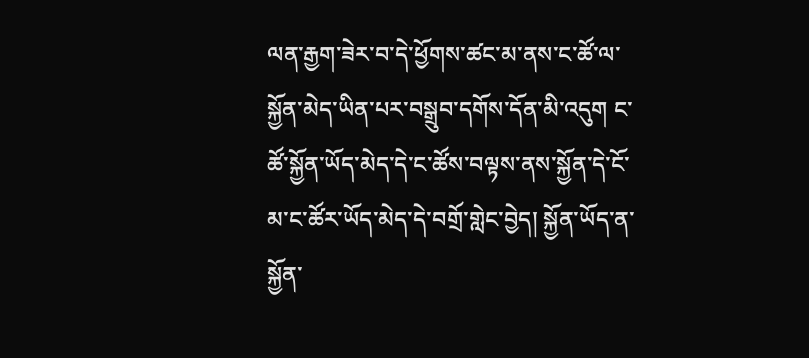ལན་རྒྱག་ཟེར་བ་དེ་ཕྱོགས་ཚང་མ་ནས་ང་ཚོ་ལ་སྐྱོན་མེད་ཡིན་པར་བསྒྲུབ་དགོས་དོན་མི་འདུག ང་ཚོ་སྐྱོན་ཡོད་མེད་དེ་ང་ཚོས་བལྟས་ནས་སྐྱོན་དེ་ངོ་མ་ང་ཚོར་ཡོད་མེད་དེ་བགྲོ་གླེང་བྱེད། སྐྱོན་ཡོད་ན་སྐྱོན་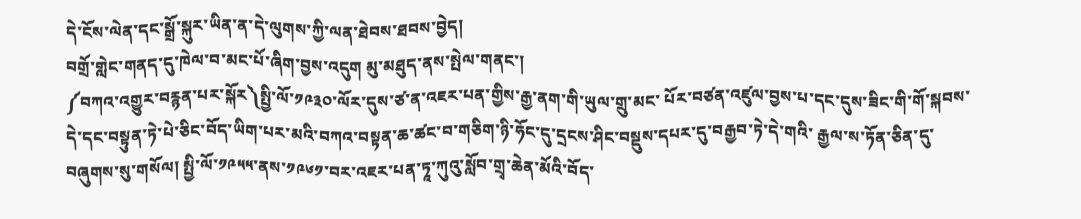དེ་ངོས་ལེན་དང་སྒྲོ་སྐུར་ཡིན་ན་དེ་ལུགས་ཀྱི་ལན་ཐེབས་ཐབས་བྱེད།
བགྲོ་གླེང་གནད་དུ་ཁེལ་བ་མང་པོ་ཞིག་བྱས་འདུག མུ་མཐུད་ནས་སྤེལ་གནང་།
༼བཀའ་འགྱུར་བརྙན་པར་སྐོར༽སྤྱི་ལོ་༡༩༣༠་ལོར་དུས་ཙ་ན་འཇར་པན་གྱིས་རྒྱ་ནག་གི་ཡུལ་གྲུ་མང་ པོར་བཙན་འཛུལ་བྱས་པ་དང་དུས་ཟིང་གི་གོ་སྐབས་དེ་དང་བསྟུན་ཏེ་པེ་ཅིང་བོད་ཡིག་པར་མའི་བཀའ་བསྟན་ཆ་ཚང་བ་གཅིག་ཉི་ཧོང་དུ་དྲངས་ཤིང་བསྡུས་དཔར་དུ་བརྒྱབ་ཏེ་དེ་གའི་ རྒྱལ་ས་ཏོན་ཅིན་དུ་བཞུགས་སུ་གསོལ། སྤྱི་ལོ་༡༩༥༥་ནས་༡༩༦༡་བར་འཇར་པན་ཏཱ་ཀུའུ་སློབ་གྲྭ་ཆེན་མོའི་བོད་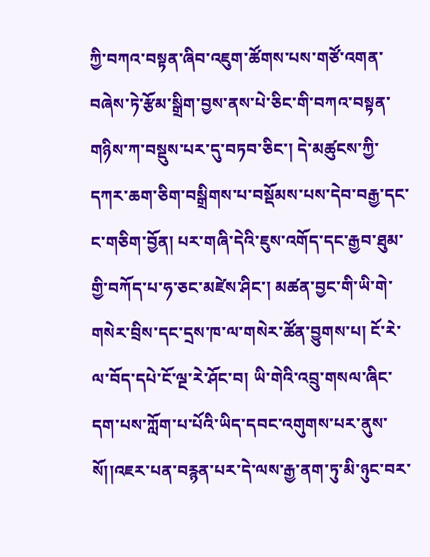ཀྱི་བཀའ་བསྟན་ཞིབ་འཇུག་ཚོགས་པས་གཙོ་འགན་བཞེས་ཏེ་རྩོམ་སྒྲིག་བྱས་ནས་པེ་ཅིང་གི་བཀའ་བསྟན་གཉིས་ཀ་བསྡུས་པར་དུ་བཏབ་ཅིང་། དེ་མཚུངས་ཀྱི་དཀར་ཆག་ཅིག་བསྒྲིགས་པ་བསྡོམས་པས་དེབ་བརྒྱ་དང་ང་གཅིག་བྱོན། པར་གཞི་དེའི་ཇུས་འགོད་དང་རྒྱབ་ཐུམ་གྱི་བཀོད་པ་ཧ་ཅང་མཛེས་ཤིང་། མཚན་བྱང་གི་ཡི་གེ་གསེར་བྲིས་དང་དྲས་ཁ་ལ་གསེར་ཚོན་བྱུགས་པ། ངོ་རེ་ལ་བོད་དཔེ་ངོ་ལྔ་རེ་ཤོང་བ། ཡི་གེའི་འབྲུ་གསལ་ཞིང་དག་པས་ཀློག་པ་པོའི་ཡིད་དབང་འགུགས་པར་ནུས་སོ།།འཇར་པན་བརྙན་པར་དེ་ལས་རྒྱ་ནག་ཏུ་མི་ཉུང་བར་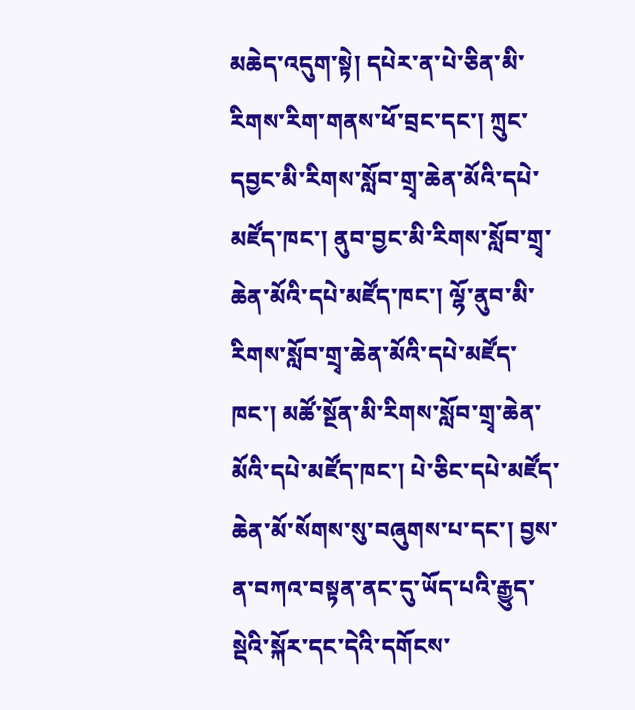མཆེད་འདུག་སྟེ། དཔེར་ན་པེ་ཅིན་མི་རིགས་རིག་གནས་ཕོ་བྲང་དང་། ཀྲུང་དབྱང་མི་རིགས་སློབ་གྲྭ་ཆེན་མོའི་དཔེ་མཛོད་ཁང་། ནུབ་བྱང་མི་རིགས་སློབ་གྲྭ་ཆེན་མོའི་དཔེ་མཛོད་ཁང་། ལྷོ་ནུབ་མི་རིགས་སློབ་གྲྭ་ཆེན་མོའི་དཔེ་མཛོད་ཁང་། མཚོ་སྔོན་མི་རིགས་སློབ་གྲྭ་ཆེན་མོའི་དཔེ་མཛོད་ཁང་། པེ་ཅིང་དཔེ་མཛོད་ཆེན་མོ་སོགས་སུ་བཞུགས་པ་དང་། བྱས་ན་བཀའ་བསྟན་ནང་དུ་ཡོད་པའི་རྒྱུད་སྡེའི་སྐོར་དང་དེའི་དགོངས་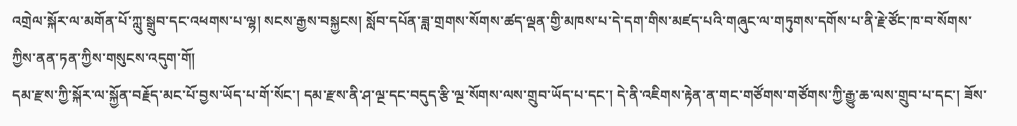འགྲེལ་སྐོར་ལ་མགོན་པོ་ཀླུ་སྒྲུབ་དང་འཕགས་པ་ལྷ། སངས་རྒྱས་བསྐྱངས། སློབ་དཔོན་ཟླ་གྲགས་སོགས་ཚད་ལྡན་གྱི་མཁས་པ་དེ་དག་གིས་མཛད་པའི་གཞུང་ལ་གཏུགས་དགོས་པ་ནི་རྗེ་ཙོང་ཁ་བ་སོགས་ཀྱིས་ནན་ཏན་ཀྱིས་གསུངས་འདུག་གོ།
དམ་རྫས་ཀྱི་སྐོར་ལ་སྐྱོན་བརྗོད་མང་པོ་བྱས་ཡོད་པ་གོ་སོང་། དམ་རྫས་ནི་ཤ་ལྔ་དང་བདུད་རྩི་ལྔ་སོགས་ལས་གྲུབ་ཡོད་པ་དང་། དེ་ནི་འཇིགས་རྟེན་ན་གང་གཙོགས་གཙོགས་ཀྱི་རྒྱུ་ཆ་ལས་གྲུབ་པ་དང་། ཟོས་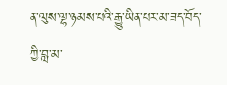ན་ལུས་ལྷ་ཉམས་པའི་རྒྱུ་ཡིན་པར་མ་ཟད་བོད་ཀྱི་བླ་མ་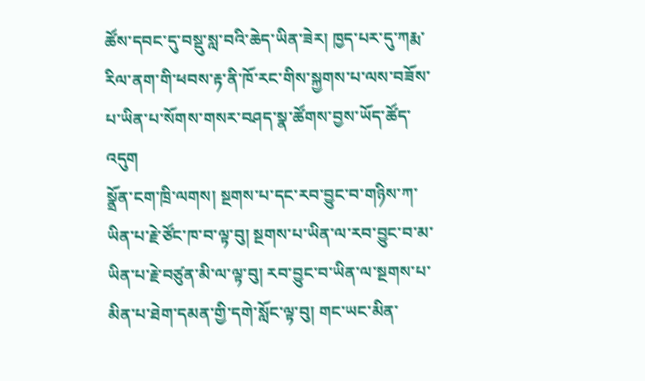ཚོས་དབང་དུ་བསྡུ་སླ་བའི་ཆེད་ཡིན་ཟེར། ཁྱད་པར་དུ་ཀརྨ་རིལ་ནག་གི་ཕབས་རྟ་ནི་ཁོ་རང་གིས་སྐྱགས་པ་ལས་བཟོས་པ་ཡིན་པ་སོགས་གསར་བཤད་སྣ་ཚོགས་བྱས་ཡོད་ཚོད་འདུག
སྣྲོན་ངག་ཁྲི་ལགས། སྔགས་པ་དང་རབ་བྱུང་བ་གཉིས་ཀ་ཡིན་པ་རྗེ་ཙོང་ཁ་བ་ལྟ་བུ། སྔགས་པ་ཡིན་ལ་རབ་བྱུང་བ་མ་ཡིན་པ་རྗེ་བཙུན་མི་ལ་ལྟ་བུ། རབ་བྱུང་བ་ཡིན་ལ་སྔགས་པ་མིན་པ་ཐེག་དམན་གྱི་དགེ་སློང་ལྟ་བུ། གང་ཡང་མིན་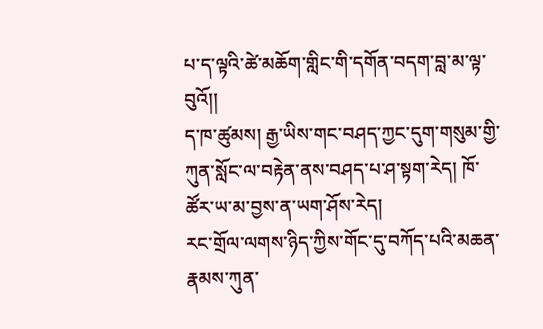པ་ད་ལྟའི་ཚེ་མཆོག་གླིང་གི་དགོན་བདག་བླ་མ་ལྟ་བུའོ།།
ད་ཁ་ཚུམས། རྒྱ་ཡིས་གང་བཤད་ཀྱང་དུག་གསུམ་གྱི་ཀུན་སློང་ལ་བརྟེན་ནས་བཤད་པ་ཤ་སྟག་རེད། ཁོ་ཚོར་ཡ་མ་བྱས་ན་ཡག་ཤོས་རེད།
རང་གྲོལ་ལགས་ཉིད་ཀྱིས་གོང་དུ་བཀོད་པའི་མཆན་རྣམས་ཀུན་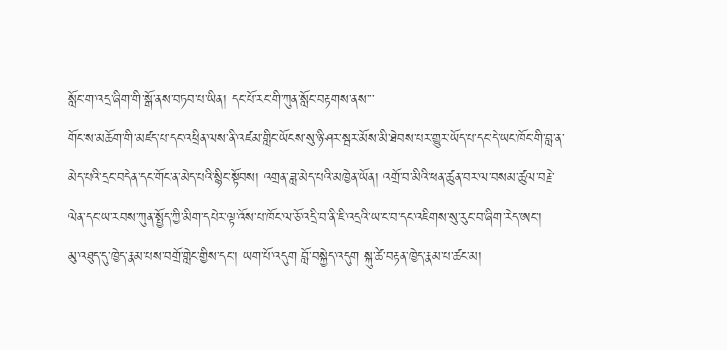སློང་ག་འདྲ་ཞིག་གི་སྒོ་ནས་བཏབ་པ་ཡིན། དང་པོ་རང་གི་ཀུན་སློང་བརྟགས་ནས་་་
གོང་ས་མཆོག་གི་མཛད་པ་དང་འཕྲིན་ལས་ནི་འཛམ་གླིང་ཡོངས་སུ་ཉི་ཤར་སྦར་མོས་མི་ཐེབས་པར་གྱུར་ཡོད་པ་དང་དེ་ཡང་ཁོང་གི་བླ་ན་མེད་པའི་དྲང་བདེན་དང་གོང་ན་མེད་པའི་སྙིང་སྟོབས། འགྲན་ཟླ་མེད་པའི་མཁྱེན་ཡོན། འགྲོ་བ་མིའི་ཕན་ཚུན་བར་ལ་བསམ་ཚུལ་བརྗེ་ལེན་དང་ཡ་རབས་ཀུན་སྤྱོད་ཀྱི་མིག་དཔེར་ལྟ་འོས་པ་ཁོང་ལ་ཅོ་འདྲི་བ་ནི་ཇི་འདྲའི་ཡ་ང་བ་དང་འཇིགས་སུ་རུང་བ་ཞིག་རེད་ཨང་།
མུ་འཐུད་དུ་ཁྱེད་རྣམ་པས་བགྲོ་གླེང་གྱིས་དང་། ཡག་པོ་འདུག བློ་བསྐྱེད་འདུག སྐུ་ཚེ་བརྟན་ཁྱེད་རྣམ་པ་ཚང་མ།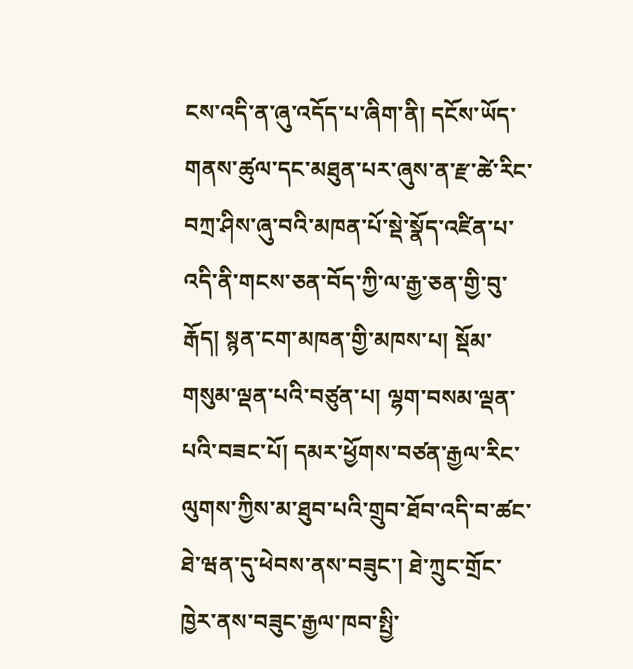ངས་འདི་ན་ཞུ་འདོད་པ་ཞིག་ནི། དངོས་ཡོད་གནས་ཚུལ་དང་མཐུན་པར་ཞུས་ན་རྫ་ཚེ་རིང་བཀྲ་ཤིས་ཞུ་བའི་མཁན་པོ་སྡེ་སྣོད་འཛིན་པ་འདི་ནི་གངས་ཅན་བོད་ཀྱི་ལ་རྒྱ་ཅན་གྱི་བུ་རྒོད། སྙན་ངག་མཁན་གྱི་མཁས་པ། སྡོམ་གསུམ་ལྡན་པའི་བཙུན་པ། ལྷག་བསམ་ལྡན་པའི་བཟང་པོ། དམར་ཕྱོགས་བཙན་རྒྱལ་རིང་ལུགས་ཀྱིས་མ་ཐུབ་པའི་གྲུབ་ཐོབ་འདི་བ་ཚང་ཐེ་ཝན་དུ་ཕེབས་ནས་བཟུང་། ཐེ་ཀྲུང་གྲོང་ཁྱེར་ནས་བཟུང་རྒྱལ་ཁབ་སྤྱི་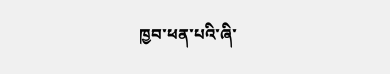ཁྱབ་ཕན་པའི་ཞི་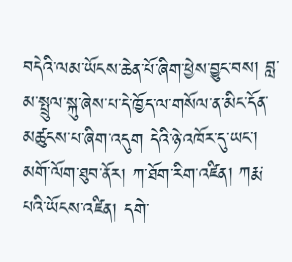བདེའི་ལམ་ཡོངས་ཆེན་པོ་ཞིག་ཕྱེས་བྱུང་བས། བླ་མ་སྤྲུལ་སྐུ་ཞེས་པ་དེ་ཁྱོད་ལ་གསོལ་ན་མིང་དོན་མཚུངས་པ་ཞིག་འདུག དེའི་ཉེ་འཁོར་དུ་ཡང་། མགོ་ལོག་ཐུབ་ནོར། ཀ་ཐོག་རིག་འཛིན། ཀརྨ་པའི་ཡོངས་འཛིན། དགེ་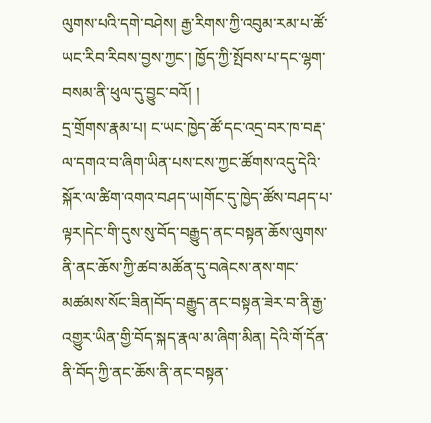ལུགས་པའི་དགེ་བཤེས། རྒྱ་རིགས་ཀྱི་འབུམ་རམ་པ་ཚོ་ཡང་རིབ་རིབས་བྱས་ཀྱང་། ཁྱོད་ཀྱི་སྤོབས་པ་དང་ལྷག་བསམ་ནི་ཕུལ་དུ་བྱུང་བའོ། །
དྲ་གྲོགས་རྣམ་པ། ང་ཡང་ཁྱེད་ཚོ་དང་འདྲ་བར་ཁ་བརྡ་ལ་དགའ་བ་ཞིག་ཡིན་པས་ངས་ཀྱང་ཚོགས་འདུ་དེའི་སྐོར་ལ་ཚིག་འགའ་བཤད་ཡ།གོང་དུ་ཁྱེད་ཚོས་བཤད་པ་ལྟར།དེང་གི་དུས་སུ་བོད་བརྒྱུད་ནང་བསྟན་ཆོས་ལུགས་ནི་ནང་ཆོས་ཀྱི་ཚབ་མཚོན་དུ་བཞེངས་ནས་གང་མཚམས་སོང་ཟིན།བོད་བརྒྱུད་ནང་བསྟན་ཟེར་བ་ནི་རྒྱ་འགྱུར་ཡིན་གྱི་བོད་སྐད་རྣལ་མ་ཞིག་མིན། དེའི་གོ་དོན་ནི་བོད་ཀྱི་ནང་ཆོས་ནི་ནང་བསྟན་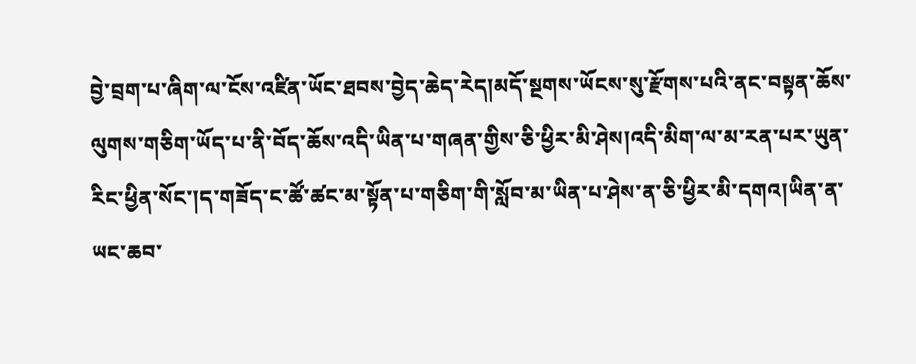བྱེ་བྲག་པ་ཞིག་ལ་ངོས་འཛིན་ཡོང་ཐབས་བྱེད་ཆེད་རེད།མདོ་སྔགས་ཡོངས་སུ་རྫོགས་པའི་ནང་བསྟན་ཆོས་ལུགས་གཅིག་ཡོད་པ་ནི་བོད་ཆོས་འདི་ཡིན་པ་གཞན་གྱིས་ཅི་ཕྱིར་མི་ཤེས།འདི་མིག་ལ་མ་རན་པར་ཡུན་རིང་ཕྱིན་སོང་།ད་གཟོད་ང་ཚོ་ཚང་མ་སྟོན་པ་གཅིག་གི་སློབ་མ་ཡིན་པ་ཤེས་ན་ཅི་ཕྱིར་མི་དགའ།ཡིན་ན་ཡང་ཆབ་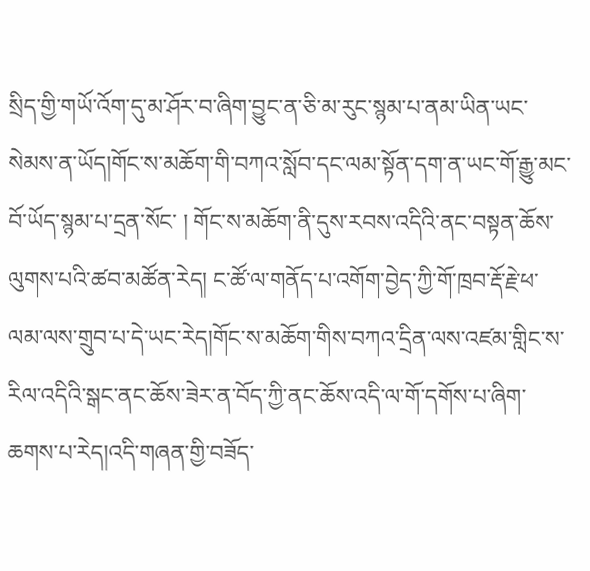སྲིད་གྱི་གཡོ་འོག་དུ་མ་ཤོར་བ་ཞིག་བྱུང་ན་ཅི་མ་རུང་སྙམ་པ་ནམ་ཡིན་ཡང་སེམས་ན་ཡོད།གོང་ས་མཆོག་གི་བཀའ་སློབ་དང་ལམ་སྟོན་དག་ན་ཡང་གོ་རྒྱུ་མང་བོ་ཡོད་སྙམ་པ་དྲན་སོང་ ། གོང་ས་མཆོག་ནི་དུས་རབས་འདིའི་ནང་བསྟན་ཆོས་ལུགས་པའི་ཚབ་མཚོན་རེད། ང་ཚོ་ལ་གནོད་པ་འགོག་བྱེད་ཀྱི་གོ་ཁྲབ་རྡོ་རྗེ་ཕ་ལམ་ལས་གྲུབ་པ་དེ་ཡང་རེད།གོང་ས་མཆོག་གིས་བཀའ་དྲིན་ལས་འཛམ་གླིང་ས་རིལ་འདིའི་སྒང་ནང་ཆོས་ཟེར་ན་བོད་ཀྱི་ནང་ཆོས་འདི་ལ་གོ་དགོས་པ་ཞིག་ཆགས་པ་རེད།འདི་གཞན་གྱི་བཟོད་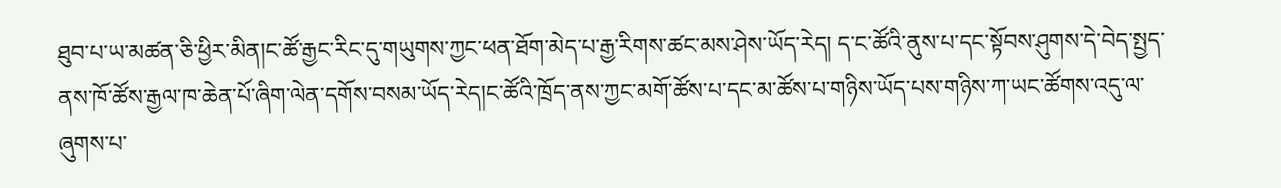ཐུབ་པ་ཡ་མཚན་ཅི་ཕྱིར་མིན།ང་ཚོ་རྒྱང་རིང་དུ་གཡུགས་ཀྱང་ཕན་ཐོག་མེད་པ་རྒྱ་རིགས་ཚང་མས་ཤེས་ཡོད་རེད། ད་ང་ཚོའི་ནུས་པ་དང་སྟོབས་ཤུགས་དེ་བེད་སྤྱད་ནས་ཁོ་ཚོས་རྒྱལ་ཁ་ཆེན་པོ་ཞིག་ལེན་དགོས་བསམ་ཡོད་རེད།ང་ཚོའི་ཁྲོད་ནས་ཀྱང་མགོ་ཚོས་པ་དང་མ་ཚོས་པ་གཉིས་ཡོད་པས་གཉིས་ཀ་ཡང་ཚོགས་འདུ་ལ་ཞུགས་པ་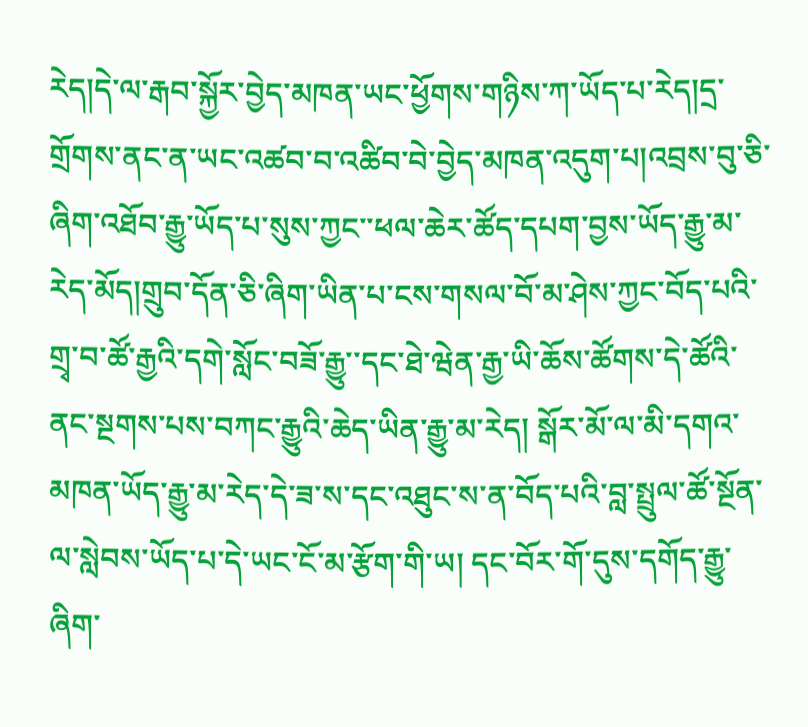རེད།དེ་ལ་རྒབ་སྐྱོར་བྱེད་མཁན་ཡང་ཕྱོགས་གཉིས་ཀ་ཡོད་པ་རེད།དྲ་གྲོགས་ནང་ན་ཡང་འཚབ་བ་འཚིབ་བེ་བྱེད་མཁན་འདུག་པ།འབྲས་བུ་ཅི་ཞིག་འཐོབ་རྒྱུ་ཡོད་པ་སུས་ཀྱང་་ཕལ་ཆེར་ཚོད་དཔག་བྱས་ཡོད་རྒྱུ་མ་རེད་མོད།གྲུབ་དོན་ཅི་ཞིག་ཡིན་པ་ངས་གསལ་བོ་མ་ཤེས་ཀྱང་བོད་པའི་གྲྭ་བ་ཚོ་རྒྱའི་དགེ་སློང་བཟོ་རྒྱུ་་དང་ཐེ་ཝེན་རྒྱ་ཡི་ཆོས་ཚོགས་དེ་ཚོའི་ནང་སྔགས་པས་བཀང་རྒྱུའི་ཆེད་ཡིན་རྒྱུ་མ་རེད། སྒོར་མོ་ལ་མི་དགའ་མཁན་ཡོད་རྒྱུ་མ་རེད་དེ་ཟ་ས་དང་འཐུང་ས་ན་བོད་པའི་བླ་སྤྲུལ་ཚོ་སྔོན་ལ་སླེབས་ཡོད་པ་དེ་ཡང་ངོ་མ་རྩོག་གི་ཡ། དང་བོར་གོ་དུས་དགོད་རྒྱུ་ཞིག་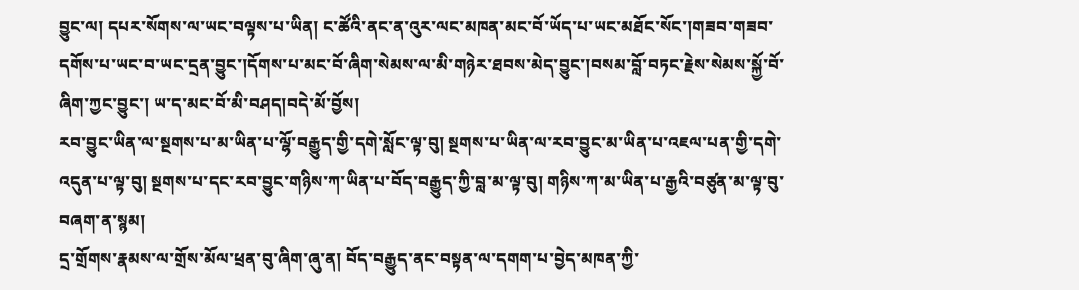བྱུང་ལ། དཔར་སོགས་ལ་ཡང་བལྟས་པ་ཡིན། ང་ཚོའི་ནང་ན་འུར་ལང་མཁན་མང་བོ་ཡོད་པ་ཡང་མཐོང་སོང་།གཟབ་གཟབ་དགོས་པ་ཡང་བ་ཡང་དྲན་བྱུང་།དོགས་པ་མང་བོ་ཞིག་སེམས་ལ་མི་གཉེར་ཐབས་མེད་བྱུང་།བསམ་བློ་བཏང་རྗེས་སེམས་སྐྱོ་བོ་ཞིག་ཀྱང་བྱུང་། ཡ་ད་མང་བོ་མི་བཤད།བདེ་མོ་བྱོས།
རབ་བྱུང་ཡིན་ལ་སྔགས་པ་མ་ཡིན་པ་ལྷོ་བརྒྱུད་གྱི་དགེ་སློང་ལྟ་བུ། སྔགས་པ་ཡིན་ལ་རབ་བྱུང་མ་ཡིན་པ་འཇལ་པན་གྱི་དགེ་འདུན་པ་ལྟ་བུ། སྔགས་པ་དང་རབ་བྱུང་གཉིས་ཀ་ཡིན་པ་བོད་བརྒྱུད་ཀྱི་བླ་མ་ལྟ་བུ། གཉིས་ཀ་མ་ཡིན་པ་རྒྱའི་བཙུན་མ་ལྟ་བུ་བཞག་ན་སྙམ།
དྲ་གྲོགས་རྣམས་ལ་གྲོས་མོལ་ཕྲན་བུ་ཞིག་ཞུ་ན། བོད་བརྒྱུད་ནང་བསྟན་ལ་དགག་པ་བྱེད་མཁན་ཀྱི་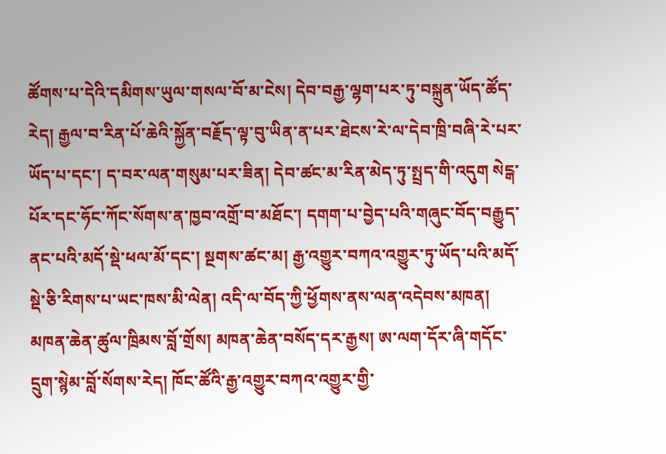ཚོགས་པ་དེའི་དམིགས་ཡུལ་གསལ་བོ་མ་ངེས། དེབ་བརྒྱ་ལྷག་པར་ཏུ་བསྐྲུན་ཡོད་ཚོད་རེད། རྒྱལ་བ་རིན་པོ་ཆེའི་སྐྱོན་བརྗོད་ལྟ་བུ་ཡིན་ན་པར་ཐེངས་རེ་ལ་དེབ་ཁྲི་བཞི་རེ་པར་ཡོད་པ་དང་། ད་བར་ལན་གསུམ་པར་ཟིན། དེབ་ཚང་མ་རིན་མེད་ཏུ་སྤྲད་གི་འདུག སེངྒ་པོར་དང་ཧོང་ཀོང་སོགས་ན་ཁྱབ་འགྲོ་བ་མཐོང་། དགག་པ་བྱེད་པའི་གཞུང་བོད་བརྒྱུད་ནང་པའི་མདོ་སྡེ་ཕལ་མོ་དང་། སྔགས་ཚང་མ། རྒྱ་འགྱུར་བཀའ་འགྱུར་ཏུ་ཡོད་པའི་མདོ་སྡེ་ཅི་རིགས་པ་ཡང་ཁས་མི་ལེན། འདི་ལ་བོད་ཀྱི་ཕྱོགས་ནས་ལན་འདེབས་མཁན། མཁན་ཆེན་ཚུལ་ཁྲིམས་བློ་གྲོས། མཁན་ཆེན་བསོད་དར་རྒྱས། ཨ་ལག་དོར་ཞི་གདོང་དྲུག་སྙེམ་བློ་སོགས་རེད། ཁོང་ཚོའི་རྒྱ་འགྱུར་བཀའ་འགྱུར་གྱི་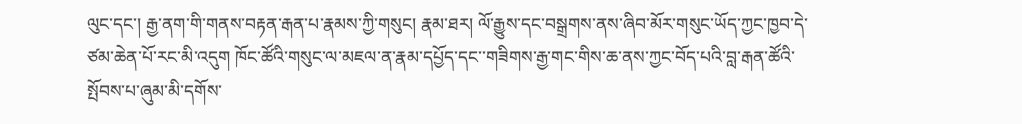ལུང་དང་། རྒྱ་ནག་གི་གནས་བརྟན་རྒན་པ་རྣམས་ཀྱི་གསུང། རྣམ་ཐར། ལོ་རྒྱུས་དང་བསྒྲགས་ནས་ཞིབ་མོར་གསུང་ཡོད་ཀྱང་ཁྱབ་དེ་ཙམ་ཆེན་པོ་རང་མི་འདུག ཁོང་ཚོའི་གསུང་ལ་མཇལ་ན་རྣམ་དཔྱོད་དང་་གཟིགས་རྒྱ་གང་གིས་ཆ་ནས་ཀྱང་བོད་པའི་བླ་རྒན་ཚོའི་སྤོབས་པ་ཞུམ་མི་དགོས་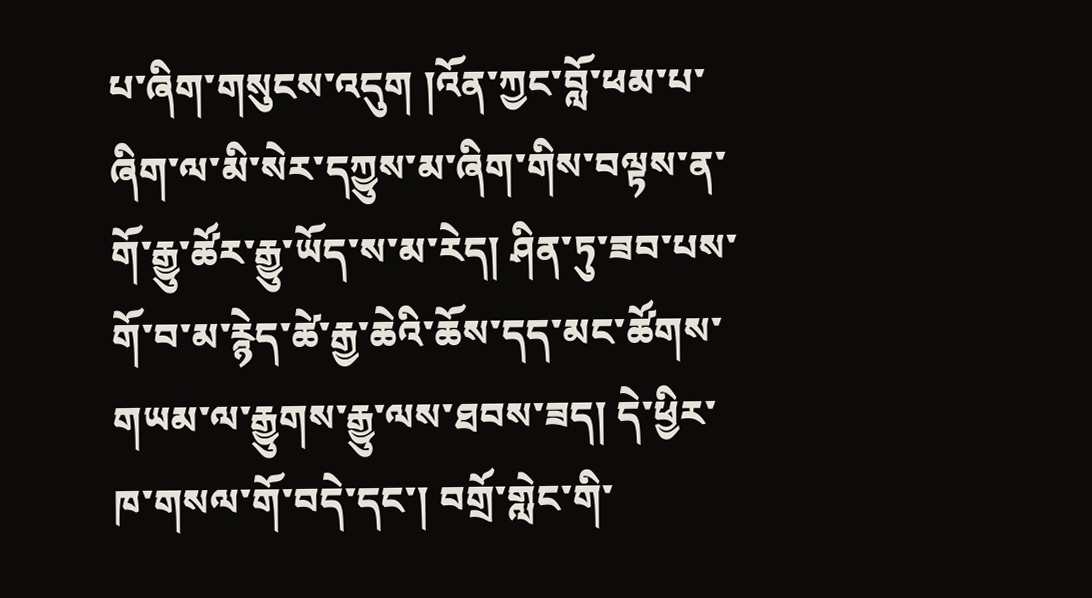པ་ཞིག་གསུངས་འདུག །འོན་ཀྱང་བློ་ཕམ་པ་ཞིག་ལ་མི་སེར་དཀྱུས་མ་ཞིག་གིས་བལྟས་ན་གོ་རྒྱུ་ཚོར་རྒྱུ་ཡོད་ས་མ་རེད། ཤིན་ཏུ་ཟབ་པས་གོ་བ་མ་རྙེད་ཚེ་རྒྱ་ཆེའི་ཆོས་དད་མང་ཚོགས་གཡམ་ལ་རྒྱུགས་རྒྱུ་ལས་ཐབས་ཟད། དེ་ཕྱིར་ཁ་གསལ་གོ་བདེ་དང་། བགྲོ་གླེང་གི་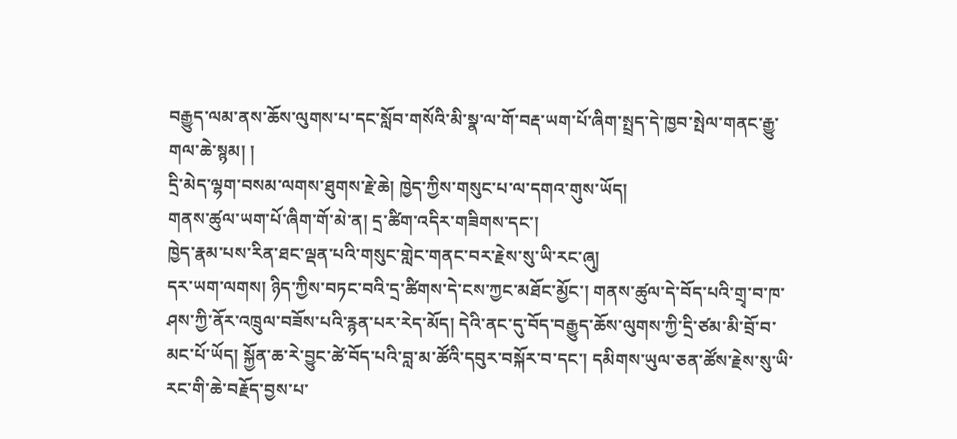བརྒྱུད་ལམ་ནས་ཆོས་ལུགས་པ་དང་སློབ་གསོའི་མི་སྣ་ལ་གོ་བརྡ་ཡག་པོ་ཞིག་སྤྲད་དེ་ཁྱབ་སྤེལ་གནང་རྒྱུ་གལ་ཆེ་སྙམ། །
དྲི་མེད་ལྷག་བསམ་ལགས་ཐུགས་རྗེ་ཆེ། ཁྱེད་ཀྱིས་གསུང་པ་ལ་དགའ་གུས་ཡོད།
གནས་ཚུལ་ཡག་པོ་ཞིག་གོ་མེ་ན། དྲ་ཚིག་འདིར་གཟིགས་དང་།
ཁྱེད་རྣམ་པས་རིན་ཐང་ལྡན་པའི་གསུང་གླེང་གནང་བར་རྗེས་སུ་ཡི་རང་ཞུ།
དར་ཡག་ལགས། ཉིད་ཀྱིས་བཏང་བའི་དྲ་ཚིགས་དེ་ངས་ཀྱང་མཐོང་མྱོང་། གནས་ཚུལ་དེ་བོད་པའི་གྲྭ་བ་ཁ་ཤས་ཀྱི་ནོར་འཁྲུལ་བཟོས་པའི་རྙན་པར་རེད་མོད། དེའི་ནང་དུ་བོད་བརྒྱུད་ཆོས་ལུགས་ཀྱི་དྲི་ཙམ་མི་བྲོ་བ་མང་པོ་ཡོད། སྐྱོན་ཆ་རེ་བྱུང་ཚེ་བོད་པའི་བླ་མ་ཚོའི་དབུར་བསྐོར་བ་དང་། དམིགས་ཡུལ་ཅན་ཚོས་རྗེས་སུ་ཡི་རང་གི་ཆེ་བརྗོད་བྱས་པ་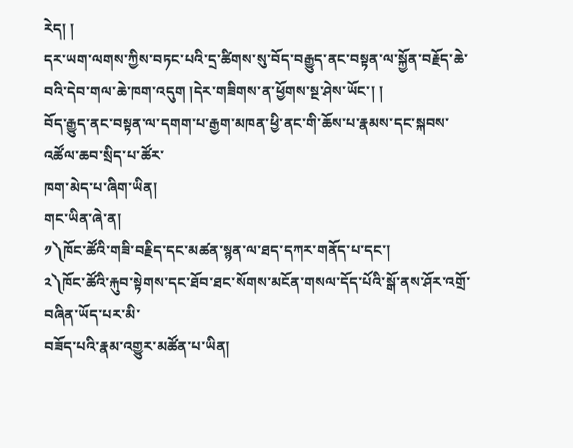རེད། །
དར་ཡག་ལགས་ཀྱིས་བཏང་པའི་དྲ་ཚིགས་སུ་བོད་བརྒྱུད་ནང་བསྟན་ལ་སྐྱོན་བརྗོད་ཆེ་བའི་དེབ་གལ་ཆེ་ཁག་འདུག །དེར་གཟིགས་ན་ཕྱོགས་སྔ་ཤེས་ཡོང་། །
བོད་རྒྱུད་ནང་བསྟན་ལ་དགག་པ་རྒྱག་མཁན་ཕྱི་ནང་གི་ཆོས་པ་རྣམས་དང་སྐབས་འཚོལ་ཆབ་སྲིད་པ་ཚོར་
ཁག་མེད་པ་ཞིག་ཡིན།
གང་ཡིན་ཞེ་ན།
༡༽ཁོང་ཚོའི་གཟི་བརྗིད་དང་མཚན་སྙན་ལ་ཐད་དཀར་གནོད་པ་དང་།
༢༽ཁོང་ཚོའི་རྐུབ་སྟེགས་དང་ཐོབ་ཐང་སོགས་མངོན་གསལ་དོད་པོའི་སྒོ་ནས་ཤོར་འགྲོ་བཞིན་ཡོད་པར་མི་
བཟོད་པའི་རྣམ་འགྱུར་མཚོན་པ་ཡིན།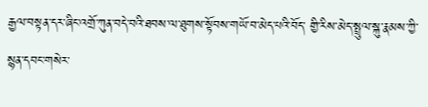རྒྱལ་བསྟན་དར་ཞིང་འགྲོ་ཀུན་བདེ་བའི་ཐབས་ལ་ཐུགས་སྟོབས་གཡོ་བ་མེད་པའི་བོད་ གྱི་རིས་མེད་སྤྲུལ་སྐུ་རྣམས་ཀྱི་སྙན་དབང་གསེར་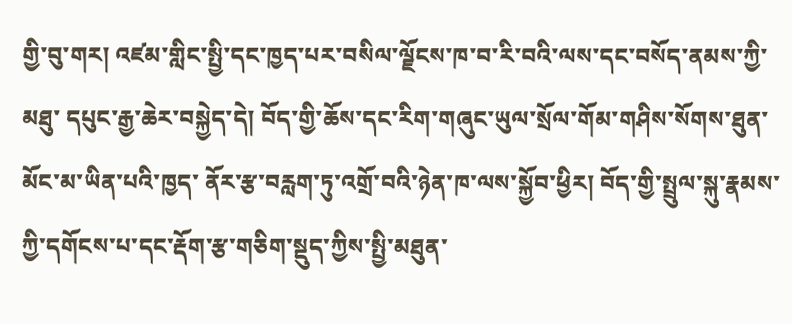གྱི་བུ་གར། འཛམ་གླིང་སྤྱི་དང་ཁྱད་པར་བསིལ་ལྗོངས་ཁ་བ་རི་བའི་ལས་དང་བསོད་ནམས་ཀྱི་མཐུ་ དཔུང་རྒྱ་ཆེར་བསྐྱེད་དེ། བོད་གྱི་ཆོས་དང་རིག་གཞུང་ཡུལ་སྲོལ་གོམ་གཤིས་སོགས་ཐུན་མོང་མ་ཡིན་པའི་ཁྱད་ ནོར་རྩ་བརླག་ཏུ་འགྲོ་བའི་ཉེན་ཁ་ལས་སྐྱོབ་ཕྱིར། བོད་གྱི་སྤྲུལ་སྐུ་རྣམས་ཀྱི་དགོངས་པ་དང་རྡོག་རྩ་གཅིག་སྡུད་ཀྱིས་སྤྱི་མཐུན་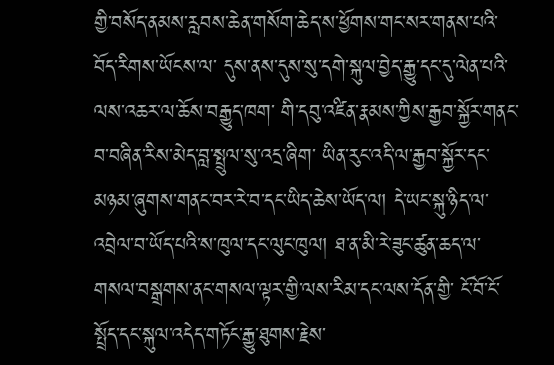གྱི་བསོད་ནམས་རླབས་ཆེན་གསོག་ཆེད་ས་ཕྱོགས་གང་སར་གནས་པའི་བོད་རིགས་ཡོངས་ལ་ དུས་ནས་དུས་སུ་དགེ་སྐུལ་བྱེད་རྒྱུ་དང་དུ་ལེན་པའི་ལས་འཆར་ལ་ཆོས་བརྒྱུད་ཁག་ གི་དབུ་འཛིན་རྣམས་ཀྱིས་རྒྱབ་སྐྱོར་གནང་བ་བཞིན་རིས་མེད་བླ་སྤྲུལ་སུ་འདྲ་ཞིག་ ཡིན་རུང་འདི་ལ་རྒྱབ་སྐྱོར་དང་མཉམ་ཞུགས་གནང་བར་རེ་བ་དང་ཡིད་ཆེས་ཡོད་ལ། དེ་ཡང་སྐུ་ཉིད་ལ་འབྲེལ་བ་ཡོད་པའི་ས་ཁུལ་དང་ལུང་ཁུལ། ཐ་ན་མི་རེ་ཟུང་ཚུན་ཆད་ལ་གསལ་བསྒྲགས་ནང་གསལ་ལྟར་གྱི་ལས་རིམ་དང་ལས་དོན་གྱི་ ངོ་བོ་ངོ་སྤྲོད་དང་སྐུལ་འདེད་གཏོང་རྒྱུ་ཐུགས་རྗེས་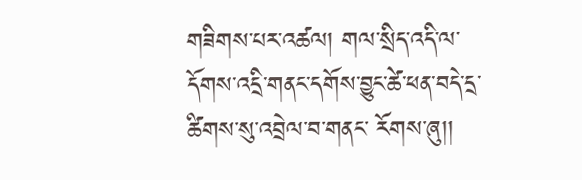གཟིགས་པར་འཚལ། གལ་སྲིད་འདི་ལ་དོགས་འདྲི་གནང་དགོས་བྱུང་ཚེ་ཕན་བདེ་དྲ་ཚིགས་སུ་འབྲེལ་བ་གནང་ རོགས་ཞུ།།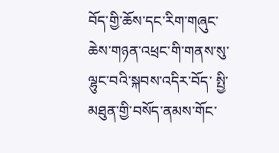བོད་གྱི་ཆོས་དང་རིག་གཞུང་ཆེས་གཉན་འཕྲང་གི་གནས་སུ་ལྷུང་བའི་སྐབས་འདིར་བོད་ སྤྱི་མཐུན་གྱི་བསོད་ནམས་གོང་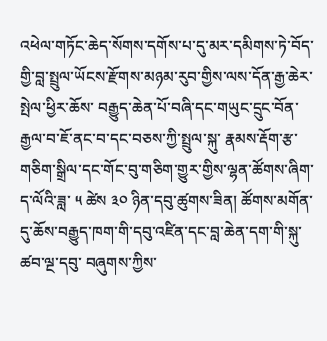འཕེལ་གཏོང་ཆེད་སོགས་དགོས་པ་དུ་མར་དམིགས་ཏེ་བོད་ གྱི་བླ་སྤྲུལ་ཡོངས་རྫོགས་མཉམ་རུབ་གྱིས་ལས་དོན་རྒྱ་ཆེར་སྤེལ་ཕྱིར་ཆོས་ བརྒྱུད་ཆེན་པོ་བཞི་དང་གཡུང་དྲུང་བོན་རྒྱལ་བ་ཇོ་ནང་བ་དང་བཅས་ཀྱི་སྤྲུལ་སྐུ་ རྣམས་རྡོག་རྩ་གཅིག་སྒྲིལ་དང་གོང་བུ་གཅིག་གྱུར་གྱིས་ལྷན་ཚོགས་ཞིག་ད་ལོའི་ཟླ་ ༥ ཚེས ༣༠ ཉིན་དབུ་ཚུགས་ཟིན། ཚོགས་མགོན་དུ་ཆོས་བརྒྱུད་ཁག་གི་དབུ་འཛིན་དང་བླ་ཆེན་དག་གི་སྐུ་ཚབ་ལྔ་དབུ་ བཞུགས་ཀྱིས་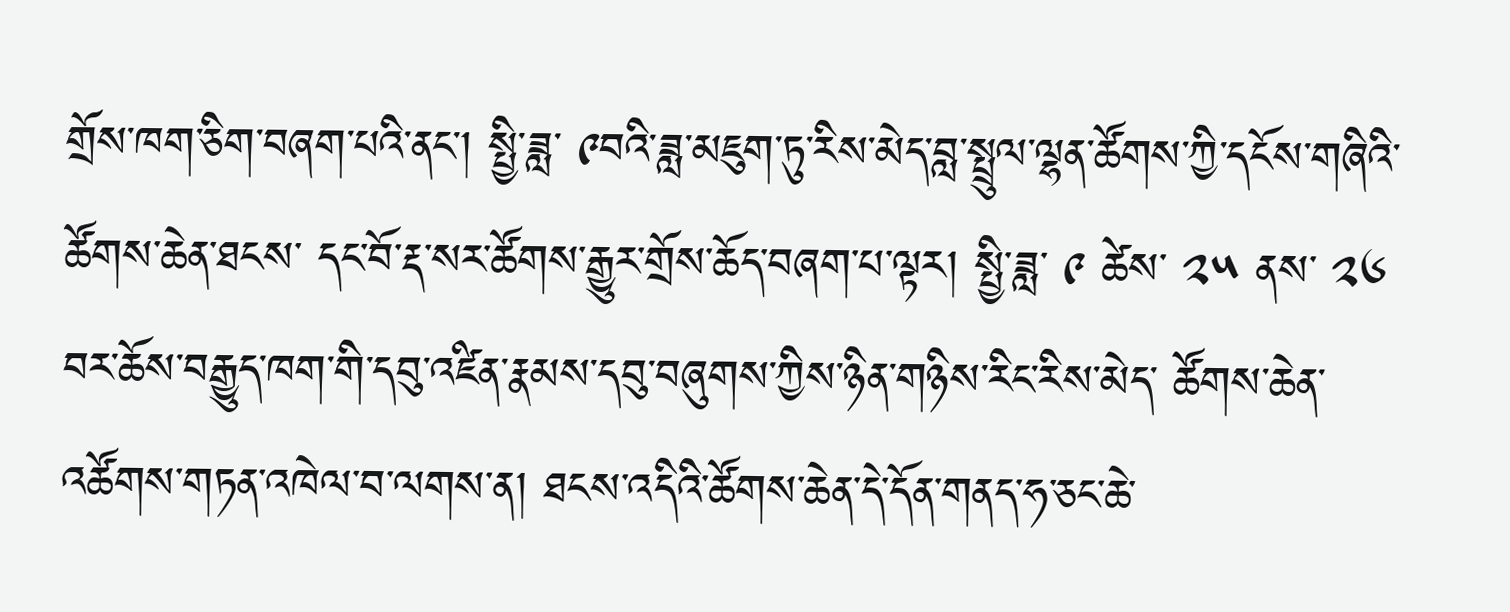གྲོས་ཁག་ཅིག་བཞག་པའི་ནང་། སྤྱི་ཟླ་ ༩བའི་ཟླ་མཇུག་ཏུ་རིས་མེད་བླ་སྤྲུལ་ལྷན་ཚོགས་ཀྱི་དངོས་གཞིའི་ཚོགས་ཆེན་ཐངས་ དང་བོ་རྡ་སར་ཚོགས་རྒྱུར་གྲོས་ཆོད་བཞག་པ་ལྟར། སྤྱི་ཟླ་ ༩ ཚེས་ ༢༥ ནས་ ༢༦ བར་ཆོས་བརྒྱུད་ཁག་གི་དབུ་འཛིན་རྣམས་དབུ་བཞུགས་ཀྱིས་ཉིན་གཉིས་རིང་རིས་མེད་ ཚོགས་ཆེན་འཚོགས་གཏན་འཁེལ་བ་ལགས་ན། ཐངས་འདིའི་ཚོགས་ཆེན་དེ་དོན་གནད་ཧ་ཅང་ཆེ་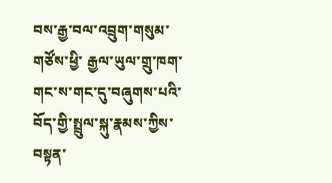བས་རྒྱ་བལ་འབྲུག་གསུམ་གཙོས་ཕྱི་ རྒྱལ་ཡུལ་གྲུ་ཁག་གང་ས་གང་དུ་བཞུགས་པའི་བོད་གྱི་སྤྲུལ་སྐུ་རྣམས་ཀྱིས་བསྟན་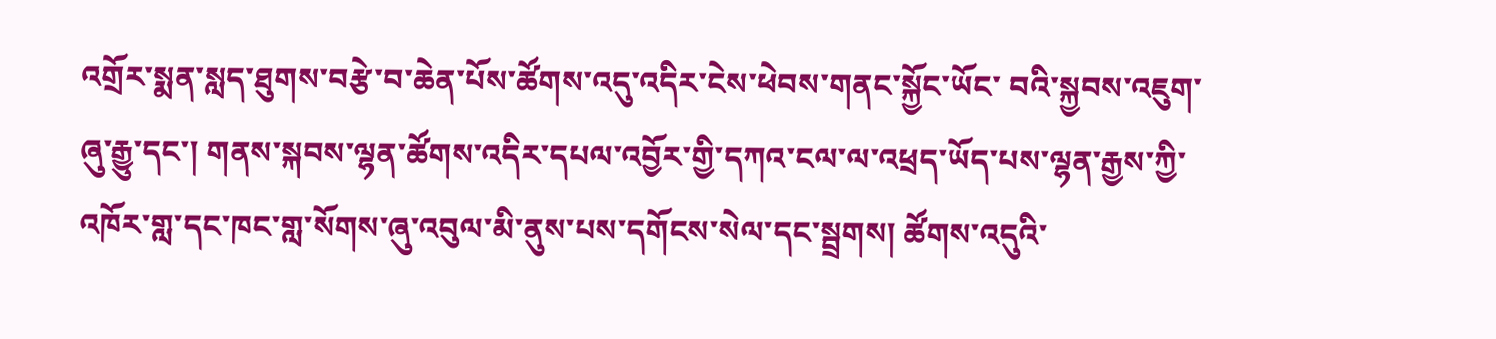འགྲོར་སྨན་སླད་ཐུགས་བརྩེ་བ་ཆེན་པོས་ཚོགས་འདུ་འདིར་ངེས་ཕེབས་གནང་སྐྱོང་ཡོང་ བའི་སྐྱབས་འཇུག་ཞུ་རྒྱུ་དང་། གནས་སྐབས་ལྷན་ཚོགས་འདིར་དཔལ་འབྱོར་གྱི་དཀའ་ངལ་ལ་འཕྲད་ཡོད་པས་ལྷན་རྒྱས་ཀྱི་ འཁོར་གླ་དང་ཁང་གླ་སོགས་ཞུ་འབུལ་མི་ནུས་པས་དགོངས་སེལ་དང་སྦྲགས། ཚོགས་འདུའི་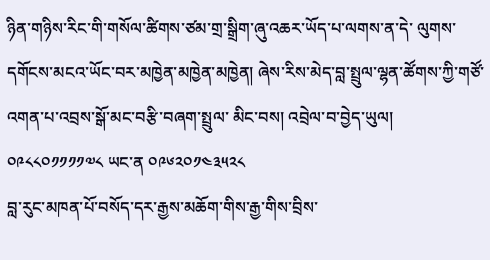ཉིན་གཉིས་རིང་གི་གསོལ་ཚིགས་ཙམ་གྲ་སྒྲིག་ཞུ་འཆར་ཡོད་པ་ལགས་ན་དེ་ ལུགས་དགོངས་མངའ་ཡོང་བར་མཁྱེན་མཁྱེན་མཁྱེན། ཞེས་རིས་མེད་བླ་སྤྲུལ་ལྷན་ཚོགས་ཀྱི་གཙོ་འགན་པ་འབྲས་སྒོ་མང་བརྩི་བཞག་སྤྲུལ་ མིང་བས། འབྲེལ་བ་བྱེད་ཡུལ། ༠༩༨༨༠༡༡༡༡༧༨ ཡང་ན ༠༩༦༢༠༡༤༣༥༢༨
བླ་རུང་མཁན་པོ་བསོད་དར་རྒྱས་མཆོག་གིས་རྒྱ་གིས་བྲིས་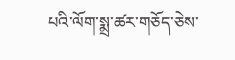པའི་ལོག་སྨྲ་ཚར་གཅོད་ཅེས་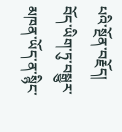པའི་སྔོན་བརྗོད།
བོད་ཡིག་ཏུ་བསྒྱུར་མཁན་ཡོད་ན་སྙིང་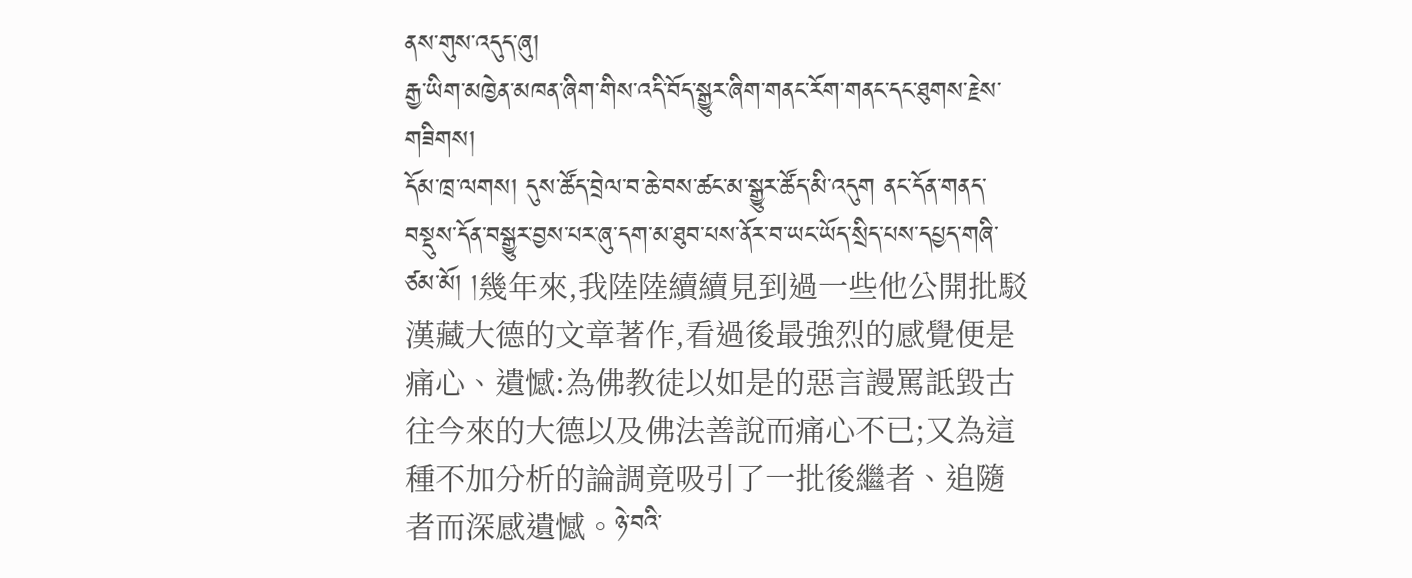ནས་གུས་འདུད་ཞུ།
རྒྱ་ཡིག་མཁྱེན་མཁན་ཞིག་གིས་འདི་བོད་སྒྱུར་ཞིག་གནང་རོག་གནང་དང་ཐུགས་རྗེས་གཟིགས།
དོམ་ཁྲ་ལགས། དུས་ཚོད་བྲེལ་བ་ཆེ་བས་ཚང་མ་སྒྱུར་ཚོད་མི་འདུག ནང་དོན་གནད་བསྡུས་དོན་བསྒྱུར་བྱས་པར་ཞུ་དག་མ་ཐུབ་པས་ནོར་བ་ཡང་ཡོད་སྲིད་པས་དཔྱད་གཞི་ཙམ་མོ། །幾年來,我陸陸續續見到過一些他公開批駁漢藏大德的文章著作,看過後最強烈的感覺便是痛心、遺憾:為佛教徒以如是的惡言謾罵詆毀古往今來的大德以及佛法善說而痛心不已;又為這種不加分析的論調竟吸引了一批後繼者、追隨者而深感遺憾。ཉེ་བའི་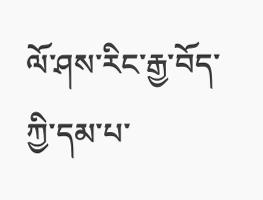ལོ་ཤས་རིང་རྒྱ་བོད་ཀྱི་དམ་པ་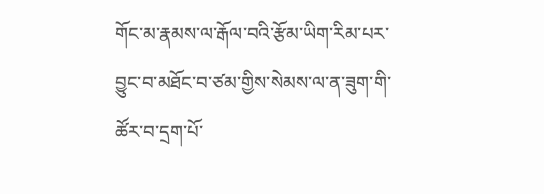གོང་མ་རྣམས་ལ་རྒོལ་བའི་རྩོམ་ཡིག་རིམ་པར་བྱུང་བ་མཐོང་བ་ཙམ་གྱིས་སེམས་ལ་ན་ཟུག་གི་ཚོར་བ་དྲག་པོ་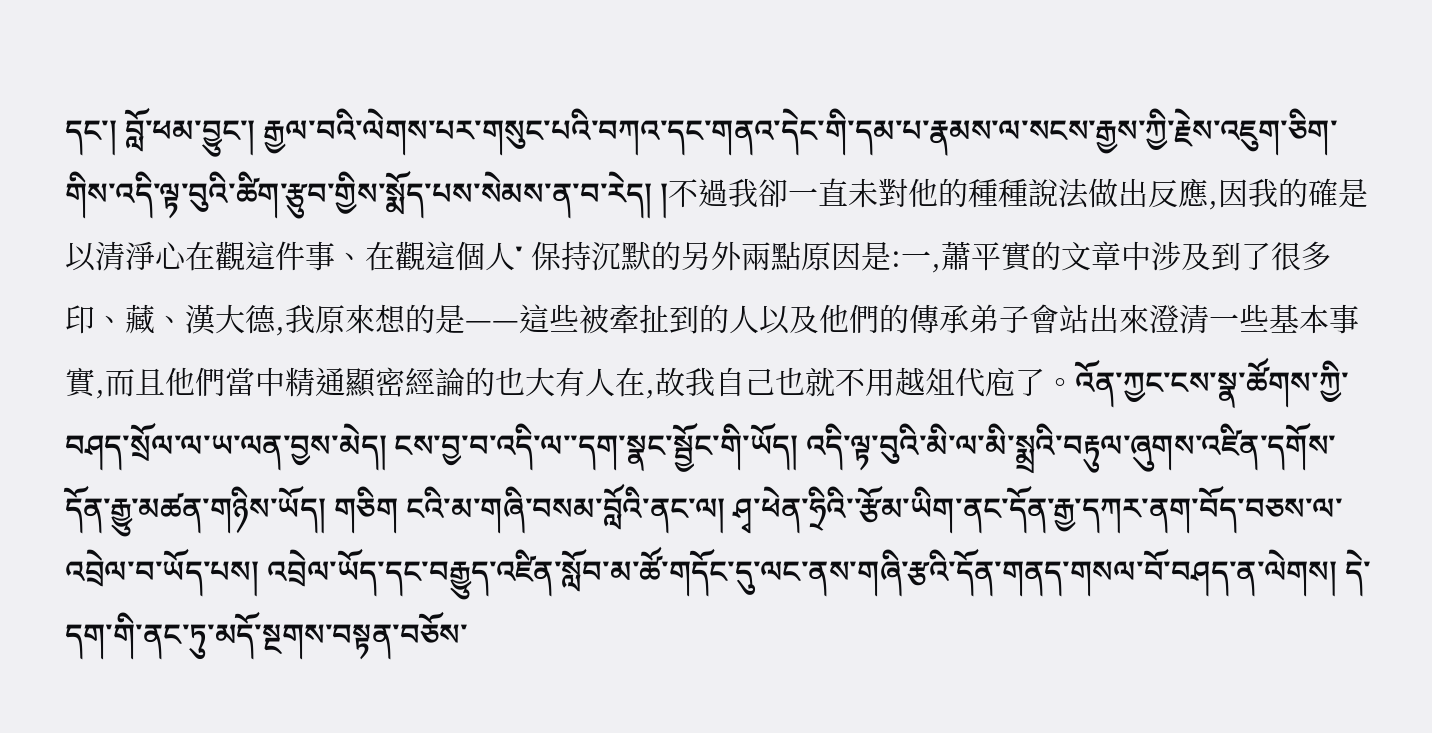དང་། བློ་ཕམ་བྱུང་། རྒྱལ་བའི་ལེགས་པར་གསུང་པའི་བཀའ་དང་གནའ་དེང་གི་དམ་པ་རྣམས་ལ་སངས་རྒྱས་ཀྱི་རྗེས་འཇུག་ཅིག་གིས་འདི་ལྟ་བུའི་ཚིག་རྩུབ་གྱིས་སྨོད་པས་སེམས་ན་བ་རེད། །不過我卻一直未對他的種種說法做出反應,因我的確是以清淨心在觀這件事、在觀這個人་ 保持沉默的另外兩點原因是:一,蕭平實的文章中涉及到了很多印、藏、漢大德,我原來想的是——這些被牽扯到的人以及他們的傳承弟子會站出來澄清一些基本事實,而且他們當中精通顯密經論的也大有人在,故我自己也就不用越俎代庖了。འོན་ཀྱང་ངས་སྣ་ཚོགས་ཀྱི་བཤད་སྲོལ་ལ་ཡ་ལན་བྱས་མེད། ངས་བྱ་བ་འདི་ལ་་དག་སྣང་སྦྱོང་གི་ཡོད། འདི་ལྟ་བུའི་མི་ལ་མི་སྨྲའི་བརྟུལ་ཞུགས་འཛིན་དགོས་དོན་རྒྱུ་མཚན་གཉིས་ཡོད། གཅིག ངའི་མ་གཞི་བསམ་བློའི་ནང་ལ། ཤྭ་ཕེན་ཧྲིའི་་རྩོམ་ཡིག་ནང་དོན་རྒྱ་དཀར་ནག་བོད་བཅས་ལ་འབྲེལ་བ་ཡོད་པས། འབྲེལ་ཡོད་དང་བརྒྱུད་འཛིན་སློབ་མ་ཚོ་གདོང་དུ་ལང་ནས་གཞི་རྩའི་དོན་གནད་གསལ་བོ་བཤད་ན་ལེགས། དེ་དག་གི་ནང་ཏུ་མདོ་སྔགས་བསྟན་བཅོས་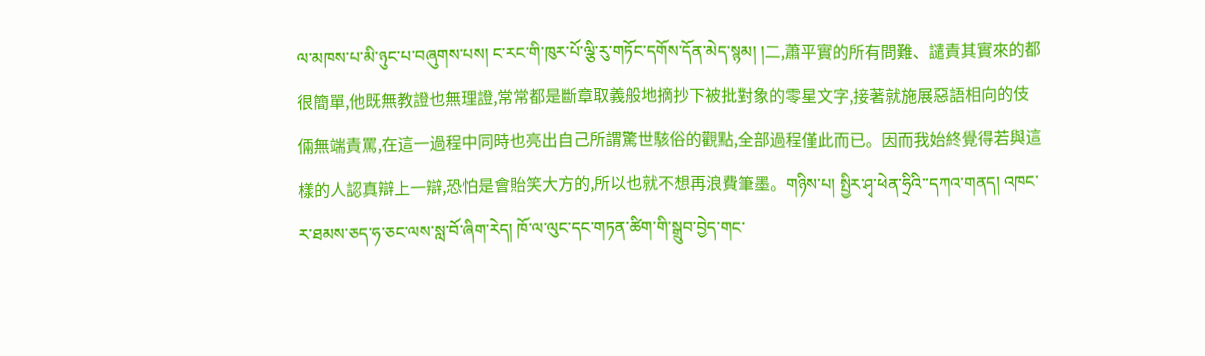ལ་མཁས་པ་མི་ཉུང་པ་བཞུགས་པས། ང་རང་གི་ཁུར་པོ་ལྕི་རུ་གཏོང་དགོས་དོན་མེད་སྙམ། །二,蕭平實的所有問難、譴責其實來的都很簡單,他既無教證也無理證,常常都是斷章取義般地摘抄下被批對象的零星文字,接著就施展惡語相向的伎倆無端責罵,在這一過程中同時也亮出自己所謂驚世駭俗的觀點,全部過程僅此而已。因而我始終覺得若與這樣的人認真辯上一辯,恐怕是會貽笑大方的,所以也就不想再浪費筆墨。གཉིས་པ། སྤྱིར་ཤྭ་ཕེན་ཧྲིའི་་དཀའ་གནད། འཁང་ར་ཐམས་ཅད་ཧ་ཅང་ལས་སླ་བོ་ཞིག་རེད། ཁོ་ལ་ལུང་དང་གཏན་ཚིག་གི་སྒྲུབ་བྱེད་གང་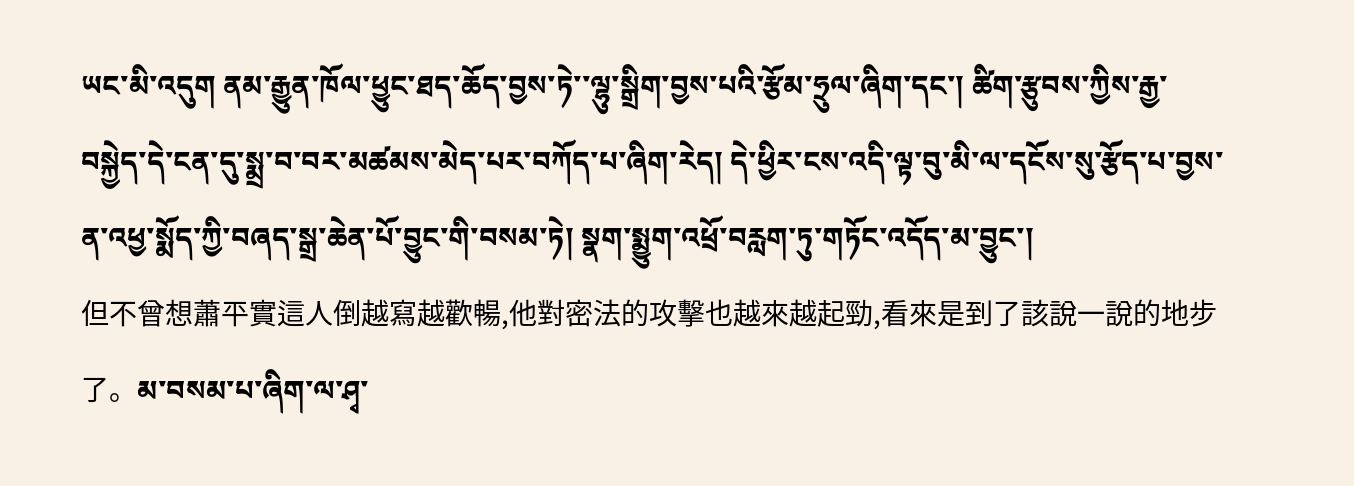ཡང་མི་འདུག ནམ་རྒྱུན་ཁོལ་ཕྱུང་ཐད་ཆོད་བྱས་ཏེ་་ལྷུ་སྒྲིག་བྱས་པའི་རྩོམ་ཧྲུལ་ཞིག་དང་། ཚིག་རྩུབས་ཀྱིས་རྒྱ་བསྐྱེད་དེ་ངན་དུ་སྨྲ་བ་བར་མཚམས་མེད་པར་བཀོད་པ་ཞིག་རེད། དེ་ཕྱིར་ངས་འདི་ལྟ་བུ་མི་ལ་དངོས་སུ་རྩོད་པ་བྱས་ན་འཕྱ་སྨོད་ཀྱི་བཞད་སྒྲ་ཆེན་པོ་བྱུང་གི་བསམ་ཏེ། སྣག་སྨྱུག་འཕྲོ་བརླག་ཏུ་གཏོང་འདོད་མ་བྱུང་།
但不曾想蕭平實這人倒越寫越歡暢,他對密法的攻擊也越來越起勁,看來是到了該說一說的地步了。མ་བསམ་པ་ཞིག་ལ་ཤྭ་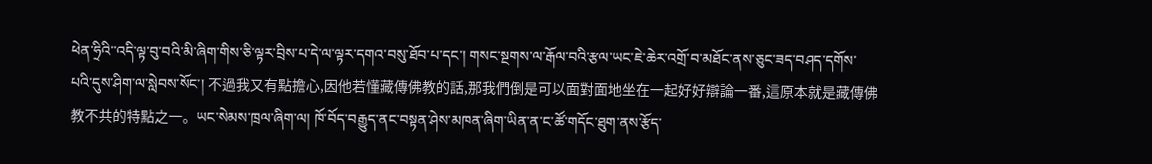ཕེན་ཧྲིའི་་འདི་ལྟ་བུ་བའི་མི་ཞིག་གིས་ཅི་ལྟར་བྲིས་པ་དེ་ལ་ལྟར་དགའ་བསུ་ཐོབ་པ་དང་། གསང་སྔགས་ལ་རྒོལ་བའི་རྩལ་ཡང་ཇེ་ཆེར་འགྲོ་བ་མཐོང་ནས་ཅུང་ཟད་བཤད་དགོས་པའི་དུས་ཤིག་ལ་སླེབས་སོང་། 不過我又有點擔心,因他若懂藏傳佛教的話,那我們倒是可以面對面地坐在一起好好辯論一番,這原本就是藏傳佛教不共的特點之一。ཡང་སེམས་ཁྲལ་ཞིག་ལ། ཁོ་བོད་བརྒྱུད་ནང་བསྟན་ཤེས་མཁན་ཞིག་ཡིན་ན་ང་ཚོ་གདོང་ཐུག་ནས་རྩོད་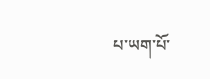པ་ཡག་པོ་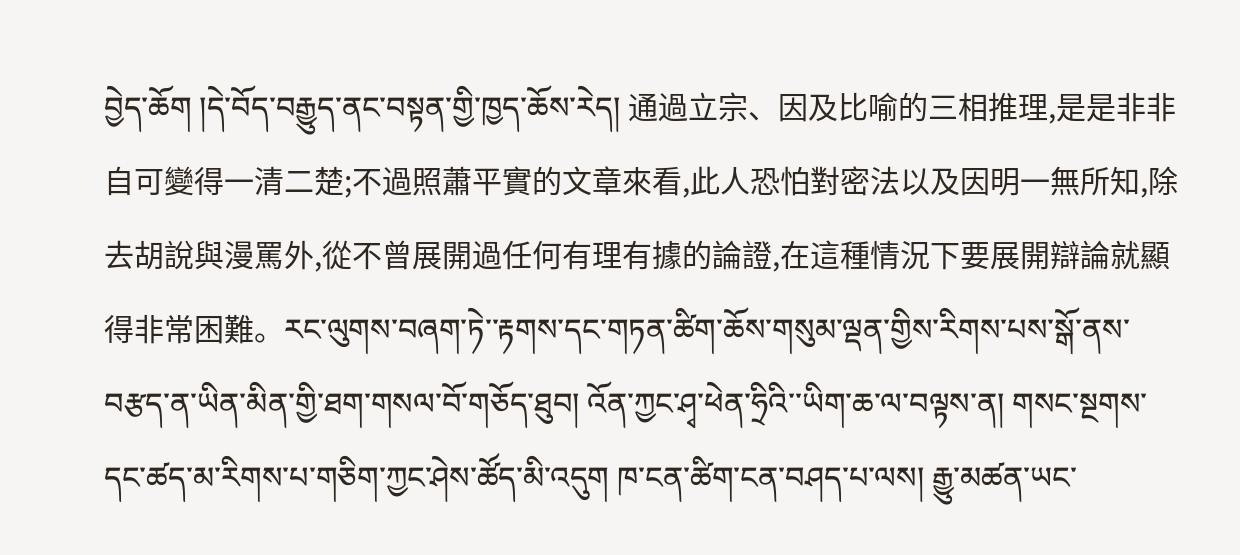བྱེད་ཆོག །དེ་བོད་བརྒྱུད་ནང་བསྟན་གྱི་ཁྱད་ཆོས་རེད། 通過立宗、因及比喻的三相推理,是是非非自可變得一清二楚;不過照蕭平實的文章來看,此人恐怕對密法以及因明一無所知,除去胡說與漫罵外,從不曾展開過任何有理有據的論證,在這種情況下要展開辯論就顯得非常困難。རང་ལུགས་བཞག་ཏེ་་རྟགས་དང་གཏན་ཚིག་ཆོས་གསུམ་ལྡན་གྱིས་རིགས་པས་སྒོ་ནས་བརྩད་ན་ཡིན་མིན་གྱི་ཐག་གསལ་བོ་གཅོད་ཐུབ། འོན་ཀྱང་ཤྭ་ཕེན་ཧྲིའི་་ཡིག་ཆ་ལ་བལྟས་ན། གསང་སྔགས་དང་ཚད་མ་རིགས་པ་གཅིག་ཀྱང་ཤེས་ཚོད་མི་འདུག ཁ་ངན་ཚིག་ངན་བཤད་པ་ལས། རྒྱུ་མཚན་ཡང་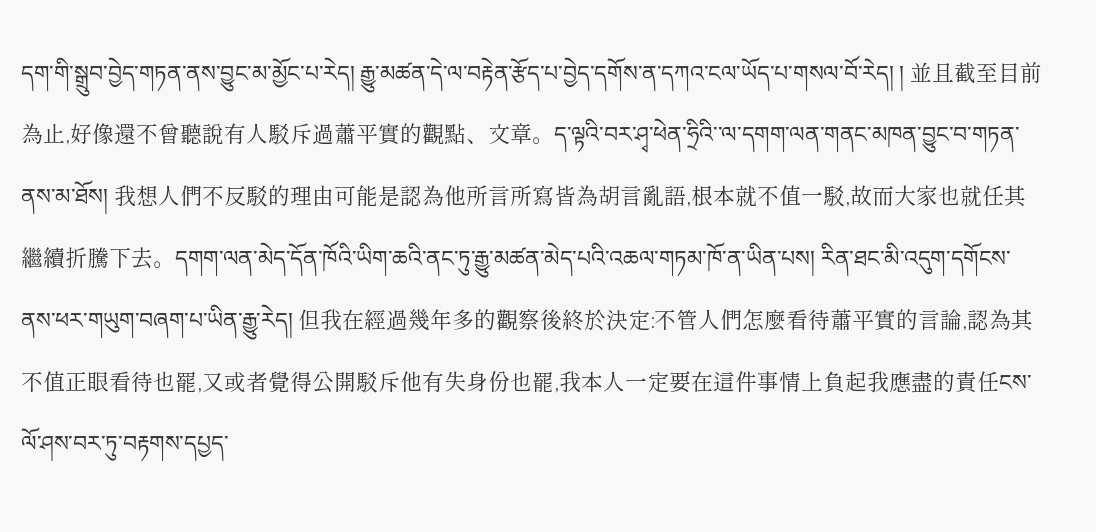དག་གི་སྒྲུབ་བྱེད་གཏན་ནས་བྱུང་མ་མྱོང་པ་རེད། རྒྱུ་མཚན་དེ་ལ་བརྟེན་རྩོད་པ་བྱེད་དགོས་ན་དཀའ་ངལ་ཡོད་པ་གསལ་བོ་རེད། ། 並且截至目前為止,好像還不曾聽說有人駁斥過蕭平實的觀點、文章。ད་ལྟའི་བར་ཤྭ་ཕེན་ཧྲིའི་་ལ་དགག་ལན་གནང་མཁན་བྱུང་བ་གཏན་ནས་མ་ཐོས། 我想人們不反駁的理由可能是認為他所言所寫皆為胡言亂語,根本就不值一駁,故而大家也就任其繼續折騰下去。དགག་ལན་མེད་དོན་ཁོའི་ཡིག་ཆའི་ནང་ཏུ་རྒྱུ་མཚན་མེད་པའི་འཆལ་གཏམ་ཁོ་ན་ཡིན་པས། རིན་ཐང་མི་འདུག་དགོངས་ནས་ཕར་གཡུག་བཞག་པ་ཡིན་རྒྱུ་རེད། 但我在經過幾年多的觀察後終於決定:不管人們怎麼看待蕭平實的言論,認為其不值正眼看待也罷,又或者覺得公開駁斥他有失身份也罷,我本人一定要在這件事情上負起我應盡的責任ངས་ལོ་ཤས་བར་ཏུ་བརྟགས་དཔྱད་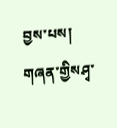བྱས་པས། གཞན་གྱིསཤྭ་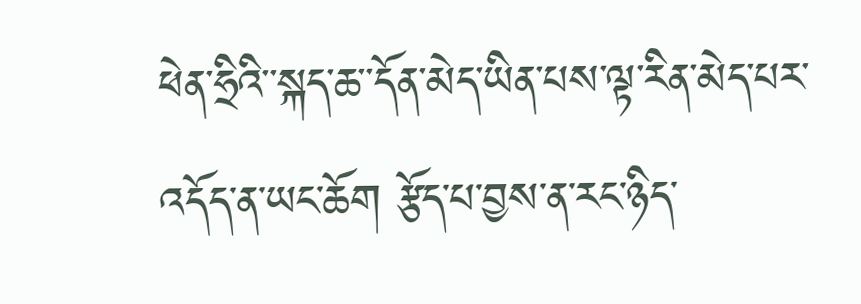ཕེན་ཧྲིའི་་སྐད་ཆ་་དོན་མེད་ཡིན་པས་ལྟ་རིན་མེད་པར་འདོད་ན་ཡང་ཆོག རྩོད་པ་བྱས་ན་རང་ཉིད་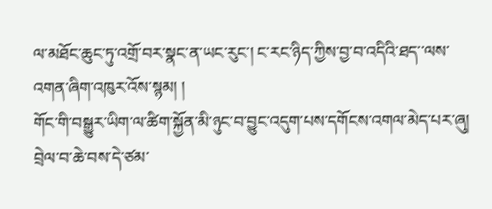ལ་མཐོང་ཆུང་ཏུ་འགྲོ་བར་སྣང་ན་ཡང་རུང་། ང་རང་ཉིད་ཀྱིས་བྱ་བ་འདིའི་ཐད་་ལས་འགན་ཞིག་འཁུར་འོས་སྙམ། །
གོང་གི་བསྒྱུར་ཡིག་ལ་ཚིག་སྐྱོན་མི་ཉུང་བ་བྱུང་འདུག་པས་དགོངས་འགལ་མེད་པར་ཞུ། བྲེལ་བ་ཆེ་བས་དེ་ཙམ་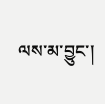ལས་མ་བྱུང་།